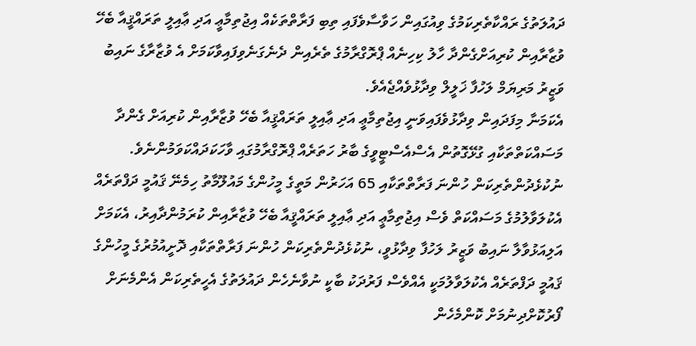ދައުލަތުގެ ރައްކާތެރިކަމުގެ ވިއުގައިން ހަވާސާވެފައި ތިބި ފަރާތްތަކެއް އިޖުތިމާޢީ އަދި ޢާއިލީ ތަރައްޤީއާ ބެހޭ ވުޒާރާއިން ކުރިއަށްގެންދާ ހާލު ކިހިނެއް ޕްރޮގްރާމުގެ ތެރެއިން ދެނެގަނެވިފައިވާކަމަށް އެ ވުޒާރާގެ ނައިބު ވަޒީރު މަރިޔަމް ލަހުފާ ޚަލީލް ވިދާޅުވެއްޖެއެވެ.
އެކަމަނާ މިފަދައިން ވިދާޅުވެފައިވަނީ އިޖުތިމާޢީ އަދި ޢާއިލީ ތަރައްޤީއާ ބެހޭ ވުޒާރާއިން ކުރިއަށް ގެންދާ މަސައްކަތްތަކާއި ގުޅޭގޮތުން އެސްއެސްޓީވީގެ ބާރު ހަތަރެއް ޕްރޮގްރާމުގައި ވާހަކަދައްކަވަމުންނެވެ.
ނުކުޅެދުންތެރިކަން ހުންނަ ފަރާތްތަކާއި 65 އަހަރުން މަތީގެ މީހުންގެ މައުލޫމާތު ހިމެނޭ ޤައުމީ ދަފްތަރެއް އެކުލަވާލުމުގެ މަސައްކަތް ވެސް އިޖުތިމާޢީ އަދި ޢާއިލީ ތަރައްޤީއާ ބެހޭ ވުޒާރާއިން ކުރަމުންދާއިރު، އެކަމަށް އަލިއަޅުވާލާ ނައިބު ވަޒީރު ލަހުފާ ވިދާޅުވީ، ނުކުޅެދުންތެރިކަން ހުންނަ ފަރާތްތަކާއި ދޮށީއުމުރުގެ މީހުންގެ ޤައުމީ ދަފްތަރެއް އެކުލަވާލުމަކީ އެއްވެސް ފަރުދަކު ބާކީ ނުވާނެހެން ދައުލަތުގެ އެހީތެރިކަން އެންމެނަށް ފޯރުކޮށްދިނުމަށް ކޮންމެހެން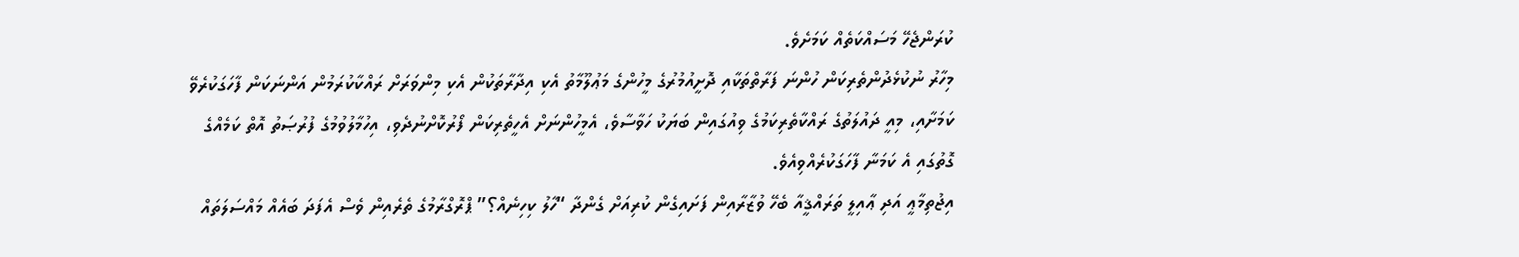ކުރަންޖެހޭ މަސައްކަތެއް ކަމަށެވެ.
މިހާރު ނުކުޅެދުންތެރިކަން ހުންނަ ފަރާތްތަކާއި ދޮށީއުމުރުގެ މީހުންގެ މަޢުލޫމާތު އެކި އިދާރާތަކުން އެކި މިންވަރަށް ރައްކާކުރަމުން އަންނަކަން ފާހަގަކުރެވޭ ކަމަށާއި، މިއީ ދައުލަތުގެ ރައްކާތެރިކަމުގެ ވިއުގައިން ބަޔަކު ހަވާސާވެ، އެމީހުންނަށް އެހީތެރިކަން ފޯރުކޮށްނުދެވި، އިހުމާލުވުމުގެ ފުރުޞަތު އޮތް ކަމެއްގެ ގޮތުގައި އެ ކަމަނާ ފާހަގަކުރެއްވިއެވެ.
އިޖުތިމާޢީ އަދި ޢާއިލީ ތަރައްޤީއާ ބެހޭ ވުޒާރާއިން ފަށައިގެން ކުރިއަށް ގެންދާ “ހާލު ކިހިނެއް؟” ޕްރޮގްރާމުގެ ތެރެއިން ވެސް އެފަދަ ބައެއް މައްސަލަތައް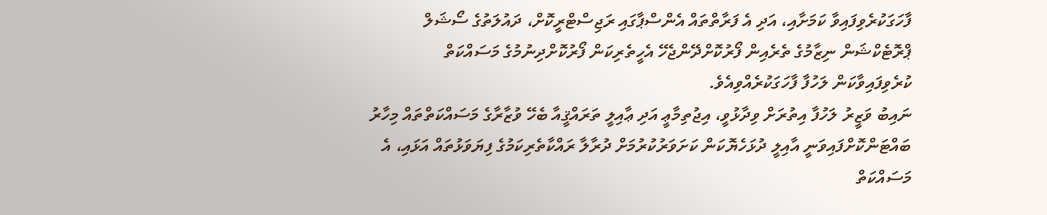ފާހަގަކުރެވިފައިވާ ކަމަށާއި، އަދި އެ ފަރާތްތައް އެންސްޕާގައި ރަޖިސްޓްރީކޮށް، ދައުލަތުގެ ސޯޝަލް ޕްރޮޓެކްޝަން ނިޒާމުގެ ތެރެއިން ފޯރުކޮށްދޭންޖެހޭ އެހީތެރިކަން ފޯރުކޮށްދިނުމުގެ މަސައްކަތް ކުރެވިފައިވާކަން ލަހުފާ ފާހަގަކުރެއްވިއެވެ.
ނައިބު ވަޒީރު ލަހުފާ އިތުރަށް ވިދާޅުވީ، އިޖުތިމާޢީ އަދި ޢާއިލީ ތަރައްޤީއާ ބެހޭ ވުޒާރާގެ މަސައްކަތްތައް މިހާރު ބައްޓަންކޮށްފައިވަނީ އާއިލީ ދުޅަހެޔޮކަން ކަށަވަރުކުރުމަށް ދުރާލާ ރައްކާތެރިކަމުގެ ފިޔަވަޅުތައް އަޅައި، އެ މަސައްކަތް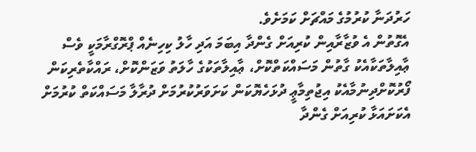ހަރުދަނާ ކުރުމުގެ މައްޗަށް ކަމަށެވެ.
އެގޮތުން އެ ވުޒާރާއިން ކުރިއަށް ގެންދާ އިބަމަ އަދި ހާލު ކިހިނެއް ޕްރޮގްރާމަކީ ވެސް ޢާއިލާތަކާއެކު ގާތުން މަސައްކަތްކޮށް، ޢާއިލާތަކުގެ ހާލަތު ވަޒަންކޮށް، ރައްކާތެރިކަން ފޯރުކޮށްދިނުމާއެކު އިޖުތިމާޢީ ދުޅަހެޔޮކަން ކަށަވަރުކުރުމަށް ދުރާލާ މަސައްކަތް ކުރުމަށް އެކަށައަޅާ ކުރިއަށް ގެންދާ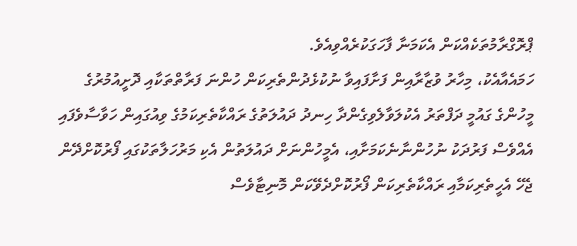ޕްރޮގްރާމުތަކެއްކަން އެކަމަނާ ފާހަގަކުރެއްވިއެވެ.
ހަމައެއާއެކު، މިހާރު ވުޒާރާއިން ފަށާފައިވާ ނުކުޅެދުންތެރިކަން ހުންނަ ފަރާތްތަކާއި ދޮށީއުމުރުގެ މީހުންގެ ގައުމީ ދަފްތަރު އެކުލަވާލެވިގެންދާ ހިނދު ދައުލަތުގެ ރައްކާތެރިކަމުގެ ވިއުގައިން ހަވާސާވެފައި އެއްވެސް ފަރުދަކު ނުހުންނާނެކަމަށާއި، އެމީހުންނަށް ދައުލަތުން އެކި މަރުހަލާތަކުގައި ފޯރުކޮށްދޭން ޖެހޭ އެހީތެރިކަމާއި ރައްކާތެރިކަން ފޯރުކޮށްދެވޭކަން މޮނިޓާވެސް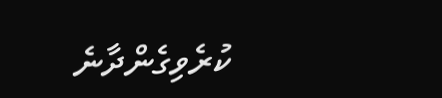ކުރެވިގެންދާނެ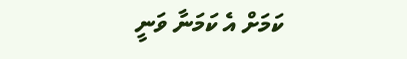ކަމަށް އެ ކަމަނާ ވަނީ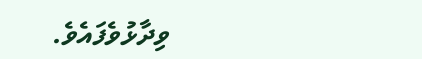ވިދާޅުވެފައެވެ.